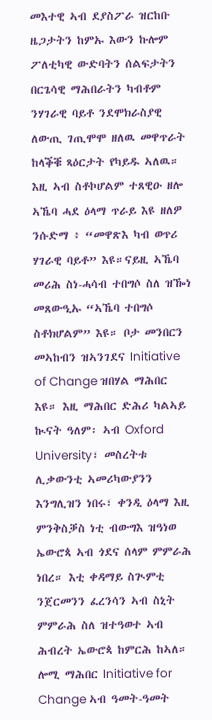መእተዊ ኣብ ደያስፖራ ዝርከቡ ዜጋታትን ከምኡ እውን ኩሎም ፖለቲካዊ ውድባትን ሰልፍታትን በርጌሳዊ ማሕበራትን ካብቶም ንሃገራዊ ባይቶ ንደሞክራስያዊ ለውጢ ገጢሞሞ ዘለዉ መዋጥራት ከላቕቑ ጻዕርታት የካይዱ ኣለዉ። እዚ ኣብ ስቶኮሆልም ተጸዊዑ ዘሎ ኣኼባ ሓደ ዕላማ ጥራይ እዩ ዘለዎ ንሱድማ ፥ “መዋጽእ ካብ ወጥሪ ሃገራዊ ባይቶ” እዩ።ናይዚ ኣኼባ መሪሕ ስነ-ሓሳብ ተበግሶ ስለ ዝዀነ መጸውዒኡ “ኣኼባ ተበግሶ ስቶክሆልም” እዩ። ቦታ መንበርን መኣከብን ዝኣንገደና Initiative of Change ዝበሃል ማሕበር እዩ። እዚ ማሕበር ድሕሪ ካልኣይ ኲናት ዓለም፡ ኣብ Oxford University፣ መስረትቱ ሊቃውንቲ ኣመሪካውያንን እንግሊዝን ነበሩ፣ ቀንዲ ዕላማ እዚ ምንቅስቓስ ነቲ ብውግእ ዝዓነወ ኤውሮጳ ኣብ ጎደና ሰላም ምምራሕ ነበረ። እቲ ቀዳማይ ስጒምቲ ንጀርመንን ፈረንሳን ኣብ ስኒት ምምራሕ ስለ ዝተዓወተ ኣብ ሕብረት ኤውሮጳ ከምርሕ ከኣለ። ሎሚ ማሕበር Initiative for Change ኣብ ዓመት-ዓመት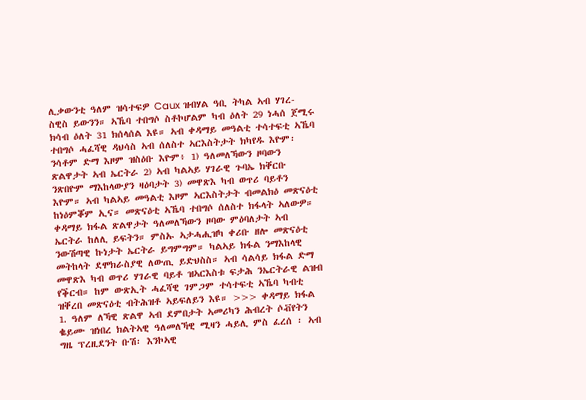ሊቃውንቲ ዓለም ዝሳተፍዎ Caux ዝብሃል ዓቢ ትካል ኣብ ሃገረ-ስዊስ ይውንን። ኣኼባ ተበግሶ ስቶኮሆልም ካብ ዕለት 29 ነሓሰ ጀሚሩ ክሳብ ዕለት 31 ክሰላሰል እዩ። ኣብ ቀዳማይ መዓልቲ ተሳተፍቲ ኣኼባ ተበግሶ ሓፈሻዊ ዳህሳስ ኣብ ሰለስተ ኣርእስትታት ክካየዱ እዮም፡ ንሳቶም ድማ እዞም ዝስዕቡ እዮም፥ 1) ዓለመለኻውን ዞባውን ጽልዋታት ኣብ ኤርትራ 2) ኣብ ካልኣይ ሃገራዊ ጉባኤ ክቐርቡ ንጽበዮም ማእከላውያን ዛዕባታት 3) መዋጽእ ካብ ወጥሪ ባይቶን እዮም። ኣብ ካልኣይ መዓልቲ እዞም ኣርእስትታት ብመልክዕ መጽናዕቲ ከነዕምቖም ኢና። መጽናዕቲ ኣኼባ ተበግሶ ሰለስተ ክፋላት ኣለውዎ። ቀዳማይ ክፋል ጽልዋታት ዓለመለኻውን ዞባው ምዕባለታት ኣብ ኤርትራ ከለሊ ይፍትን። ምስኡ ኣታሓሒዝካ ቀሪቡ ዘሎ መጽናዕቲ ንውሽጣዊ ኩነታት ኤርትራ ይግምግም። ካልኣይ ክፋል ንማእከላዊ መትከላት ደሞክራስያዊ ለውጢ ይድህስስ። ኣብ ሳልሳይ ክፋል ድማ መዋጽእ ካብ ወጥሪ ሃገራዊ ባይቶ ዝኣርእስቱ ፍታሕ ንኤርትራዊ ልዝብ የቕርብ። ከም ውጽኢት ሓፈሻዊ ገምጋም ተሳተፍቲ ኣኼባ ካብቲ ዝቐረበ መጽናዕቲ ብትሕዝቶ ኣይፍለይን እዩ። >>> ቀዳማይ ክፋል 1. ዓለም ለኻዊ ጽልዋ ኣብ ደምበታት ኣመሪካን ሕብረት ሶቭየትን ቈይሙ ዝነበረ ክልትኣዊ ዓለመለኻዊ ሚዛን ሓይሊ ምስ ፈረሰ ፡ ኣብ ግዜ ፕረዚደንት ቡሽ፡ እንኮኣዊ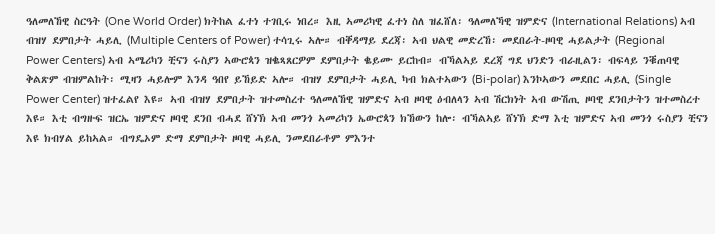ዓለመለኸዊ ስርዓት (One World Order) ክትከል ፈተነ ተገቢሩ ነበረ። እዚ ኣመሪካዊ ፈተነ ስለ ዝፈሸለ፡ ዓለመለኻዊ ዝምድና (International Relations) ኣብ ብዝሃ ደምበታት ሓይሊ (Multiple Centers of Power) ተሳጊሩ ኣሎ። ብቐዳማይ ደረጃ፡ ኣብ ህልዊ መድረኸ፡ መደበራት-ዞባዊ ሓይልታት (Regional Power Centers) ኣብ ኣሜሪካን ቺናን ሩስያን ኣውሮጳን ዝቈጻጸርዎም ደምበታት ቈይሙ ይርከብ። ብኻልኣይ ደረጃ ግደ ህንድን ብራዚልን፡ ብፍላይ ንቑጠባዊ ቅልጽም ብዝምልከት፡ ሚዛን ሓይሎም እንዳ ዓበየ ይኸይድ ኣሎ። ብዝሃ ደምበታት ሓይሊ ካብ ክልተኣውን (Bi-polar) እንኮኣውን መደበር ሓይሊ (Single Power Center) ዝተፈልየ እዩ። ኣብ ብዝሃ ደምበታት ዝተመስረተ ዓለመለኸዊ ዝምድና ኣብ ዞባዊ ዕብለላን ኣብ ሽርክነት ኣብ ውሽጢ ዞባዊ ደንበታትን ዝተመስረተ እዩ። እቲ ብግዙፍ ዝርኤ ዝምድና ዞባዊ ደንበ ብሓደ ሸነኽ ኣብ መንጎ ኣመሪካን ኤውሮጳን ክኸውን ከሎ፡ ብኻልኣይ ሸነኽ ድማ እቲ ዝምድና ኣብ መንጎ ሩስያን ቺናን እዩ ክብሃል ይከኣል። ብግዴኦም ድማ ደምበታት ዞባዊ ሓይሊ ንመደበራቶም ምእንተ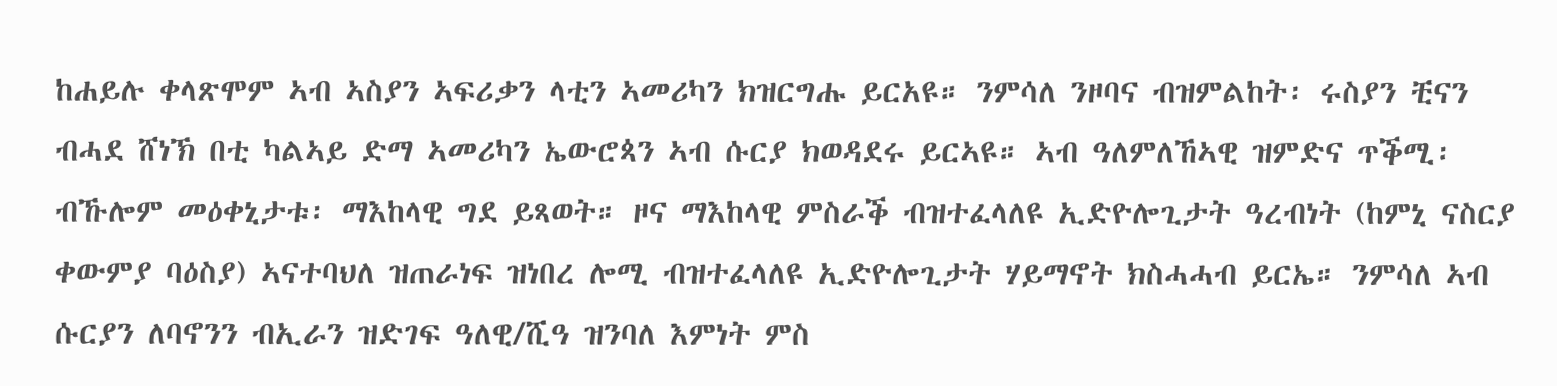ከሐይሉ ቀላጽሞም ኣብ ኣስያን ኣፍሪቃን ላቲን ኣመሪካን ክዝርግሑ ይርአዩ። ንምሳለ ንዞባና ብዝምልከት፡ ሩስያን ቺናን ብሓደ ሸነኽ በቲ ካልኣይ ድማ ኣመሪካን ኤውሮጳን ኣብ ሱርያ ክወዳደሩ ይርኣዩ። ኣብ ዓለምለኸኣዊ ዝምድና ጥቕሚ፡ ብኹሎም መዕቀኒታቱ፡ ማእከላዊ ግደ ይጻወት። ዞና ማእከላዊ ምስራቕ ብዝተፈላለዩ ኢድዮሎጊታት ዓረብነት (ከምኒ ናስርያ ቀውምያ ባዕስያ) ኣናተባህለ ዝጠራነፍ ዝነበረ ሎሚ ብዝተፈላለዩ ኢድዮሎጊታት ሃይማኖት ክስሓሓብ ይርኤ። ንምሳለ ኣብ ሱርያን ለባኖንን ብኢራን ዝድገፍ ዓለዊ/ሺዓ ዝንባለ እምነት ምስ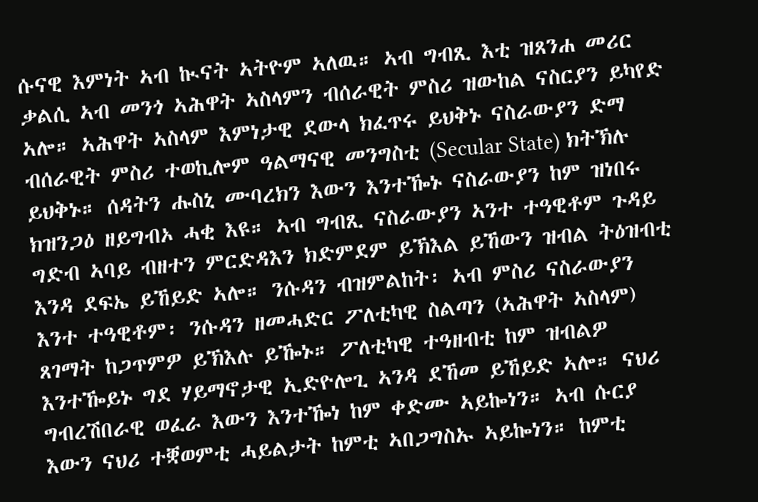ሱናዊ እምነት ኣብ ኲናት ኣትዮም ኣለዉ። ኣብ ግብጺ እቲ ዝጸንሐ መሪር ቃልሲ ኣብ መንጎ ኣሕዋት ኣስላምን ብሰራዊት ምስሪ ዝውከል ናስርያን ይካየድ ኣሎ። ኣሕዋት ኣስላም እምነታዊ ደውላ ክፈጥሩ ይህቅኑ ናስራውያን ድማ ብሰራዊት ምስሪ ተወኪሎም ዓልማናዊ መንግስቲ (Secular State) ክትኽሉ ይህቅኑ። ሰዳትን ሑስኒ ሙባረክን እውን እንተዀኑ ናስራውያን ከም ዝነበሩ ክዝንጋዕ ዘይግብኦ ሓቂ እዩ። ኣብ ግብጺ ናስራውያን ኣንተ ተዓዊቶም ጉዳይ ግድብ ኣባይ ብዘተን ምርድዳእን ክድምደም ይኽእል ይኸውን ዝብል ትዕዝብቲ እንዳ ደፍኤ ይኸይድ ኣሎ። ንሱዳን ብዝምልከት፡ ኣብ ምስሪ ናስራውያን እንተ ተዓዊቶም፡ ንሱዳን ዘመሓድር ፖለቲካዊ ስልጣን (ኣሕዋት ኣስላም) ጸገማት ከጋጥምዎ ይኽእሉ ይዀኑ። ፖለቲካዊ ተዓዘብቲ ከም ዝብልዎ እንተዀይኑ ግደ ሃይማኖታዊ ኢድዮሎጊ ኣንዳ ደኸመ ይኸይድ ኣሎ። ናህሪ ግብረሽበራዊ ወፈራ እውን እንተዀነ ከም ቀድሙ ኣይኰነን። ኣብ ሱርያ እውን ናህሪ ተቛወምቲ ሓይልታት ከምቲ ኣበጋግስኡ ኣይኰነን። ከምቲ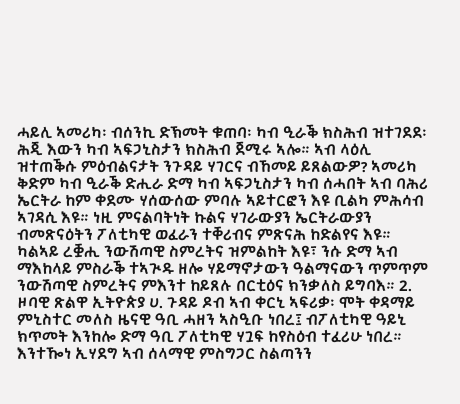ሓይሊ ኣመሪካ፡ ብሰንኪ ድኽመት ቁጠባ፡ ካብ ዒራቕ ክስሕብ ዝተገደደ፡ ሕጂ እውን ካብ ኣፍጋኒስታን ክስሕብ ጀሚሩ ኣሎ። ኣብ ላዕሊ ዝተጠቕሱ ምዕብልናታት ንጉዳይ ሃገርና ብኸመይ ይጸልውዎ? ኣመሪካ ቅድም ካብ ዒራቕ ድሒራ ድማ ካብ ኣፍጋኒስታን ካብ ሰሓበት ኣብ ባሕሪ ኤርትራ ከም ቀደሙ ሃሰውሰው ምባሉ ኣይተርፎን እዩ ቢልካ ምሕሳብ ኣገዳሲ እዩ። ነዚ ምናልባትነት ኩልና ሃገራውያን ኤርትራውያን ብመጽናዕትን ፖለቲካዊ ወፈራን ተቐሪብና ምጽናሕ ከድልየና እዩ። ካልኣይ ረቛሒ ንውሽጣዊ ስምረትና ዝምልከት እዩ፣ ንሱ ድማ ኣብ ማእከላይ ምስራቕ ተኣጒዱ ዘሎ ሃይማኖታውን ዓልማናውን ጥምጥም ንውሽጣዊ ስምረትና ምእንተ ከይጸሉ በርቲዕና ክንቃለስ ይግባእ። 2. ዞባዊ ጽልዋ ኢትዮጵያ ሀ. ጉዳይ ዶብ ኣብ ቀርኒ ኣፍሪቃ፡ ሞት ቀዳማይ ምኒስተር መለስ ዜናዊ ዓቢ ሓዘን ኣስዒቡ ነበረ፤ ብፖለቲካዊ ዓይኒ ክጥመት እንከሎ ድማ ዓቢ ፖለቲካዊ ሃጓፍ ከየስዕብ ተፈሪሁ ነበረ። እንተዀነ ኢሃደግ ኣብ ሰላማዊ ምስግጋር ስልጣንን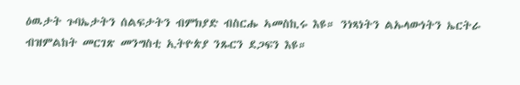ዕዉታት ጉባኤታትን ሰልፍታትን ብምክያድ ብስርሑ ኣመስኪሩ እዩ። ንነጻነትን ልኡላውነትን ኤርትራ ብዝምልከት መርገጽ መንግስቲ ኢትዮጵያ ንጹርን ደጋፍን እዩ።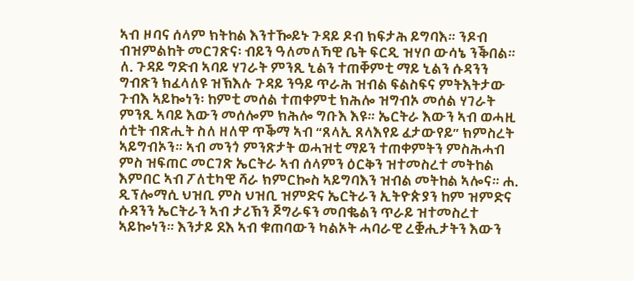ኣብ ዞባና ሰላም ክትከል እንተዀይኑ ጉዳይ ዶብ ክፍታሕ ይግባእ። ንዶብ ብዝምልከት መርገጽና፡ ብይን ዓለመለኻዊ ቤት ፍርዲ ዝሃቦ ውሳኔ ንቕበል። ለ. ጉዳይ ግድብ ኣባይ ሃገራት ምንጺ ኒልን ተጠቐምቲ ማይ ኒልን ሱዳንን ግብጽን ክፈላለዩ ዝኽእሉ ጉዳይ ንዓይ ጥራሕ ዝብል ፍልስፍና ምትእትታው ጉብእ ኣይኰነን፡ ከምቲ መሰል ተጠቀምቲ ክሕሎ ዝግብኦ መሰል ሃገራት ምንጺ ኣባይ እውን መሰሎም ክሕሎ ግቡእ እዩ። ኤርትራ እውን ኣብ ወሓዚ ሰቲት ብጽሒት ስለ ዘለዋ ጥቕማ ኣብ “ጸላኢ ጸላእየይ ፈታውየይ” ክምስረት ኣይግብኦን። ኣብ መንጎ ምንጽታት ወሓዝቲ ማይን ተጠቀምትን ምስሕሓብ ምስ ዝፍጠር መርገጽ ኤርትራ ኣብ ሰላምን ዕርቅን ዝተመስረተ መትከል እምበር ኣብ ፖለቲካዊ ሻራ ክምርኰስ ኣይግባእን ዝብል መትከል ኣሎና። ሐ. ዲፕሎማሲ ህዝቢ ምስ ህዝቢ ዝምድና ኤርትራን ኢትዮጵያን ከም ዝምድና ሱዳንን ኤርትራን ኣብ ታሪኽን ጆግራፍን መበቈልን ጥራይ ዝተመስረተ ኣይኰነን። እንታይ ደእ ኣብ ቁጠባውን ካልኦት ሓባራዊ ረቛሒታትን እውን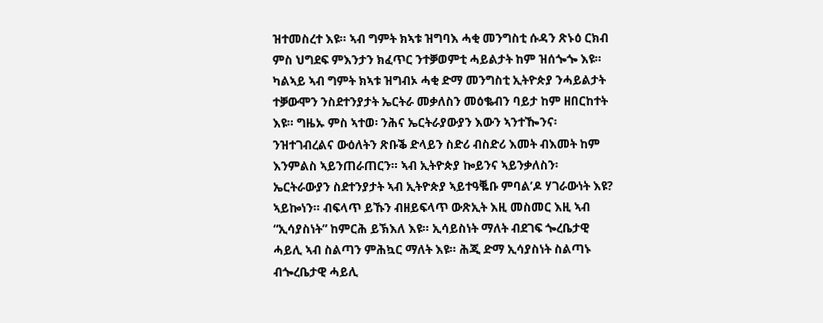ዝተመስረተ እዩ። ኣብ ግምት ክኣቱ ዝግባእ ሓቂ መንግስቲ ሱዳን ጽኑዕ ርክብ ምስ ህግደፍ ምእንታን ክፈጥር ንተቓወምቲ ሓይልታት ከም ዝሰጐጐ እዩ። ካልኣይ ኣብ ግምት ክኣቱ ዝግብኦ ሓቂ ድማ መንግስቲ ኢትዮጵያ ንሓይልታት ተቓውሞን ንስደተንያታት ኤርትራ መቃለስን መዕቈብን ባይታ ከም ዘበርከተት እዩ። ግዜኡ ምስ ኣተወ፡ ንሕና ኤርትራያውያን እውን ኣንተዀንና፡ ንዝተገብረልና ውዕለትን ጽቡቕ ድላይን ስድሪ ብስድሪ እመት ብእመት ከም እንምልስ ኣይንጠራጠርን። ኣብ ኢትዮጵያ ኰይንና ኣይንቃለስን፡ ኤርትራውያን ስደተንያታት ኣብ ኢትዮጵያ ኣይተዓቘቡ ምባል’ዶ ሃገራውነት እዩ? ኣይኰነን። ብፍላጥ ይኹን ብዘይፍላጥ ውጽኢት እዚ መስመር እዚ ኣብ “ኢሳያስነት” ከምርሕ ይኽእለ እዩ። ኢሳይስነት ማለት ብደገፍ ጐረቤታዊ ሓይሊ ኣብ ስልጣን ምሕኳር ማለት እዩ። ሕጂ ድማ ኢሳያስነት ስልጣኑ ብጐረቤታዊ ሓይሊ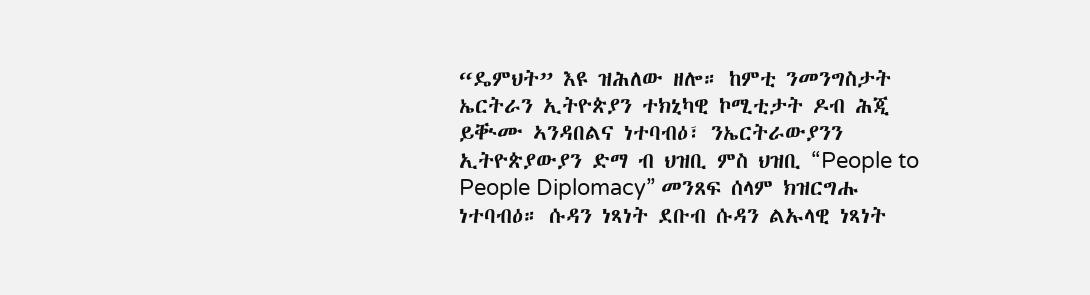“ዴምህት” እዩ ዝሕለው ዘሎ። ከምቲ ንመንግስታት ኤርትራን ኢትዮጵያን ተክኒካዊ ኮሚቲታት ዶብ ሕጂ ይቚሙ ኣንዳበልና ነተባብዕ፣ ንኤርትራውያንን ኢትዮጵያውያን ድማ ብ ህዝቢ ምስ ህዝቢ “People to People Diplomacy” መንጸፍ ሰላም ክዝርግሑ ነተባብዕ። ሱዳን ነጻነት ደቡብ ሱዳን ልኡላዊ ነጻነት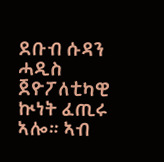ደቡብ ሱዳን ሓዲስ ጀዮፖለቲካዊ ኲነት ፈጢሩ ኣሎ። ኣብ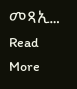መጻኢ…
Read More